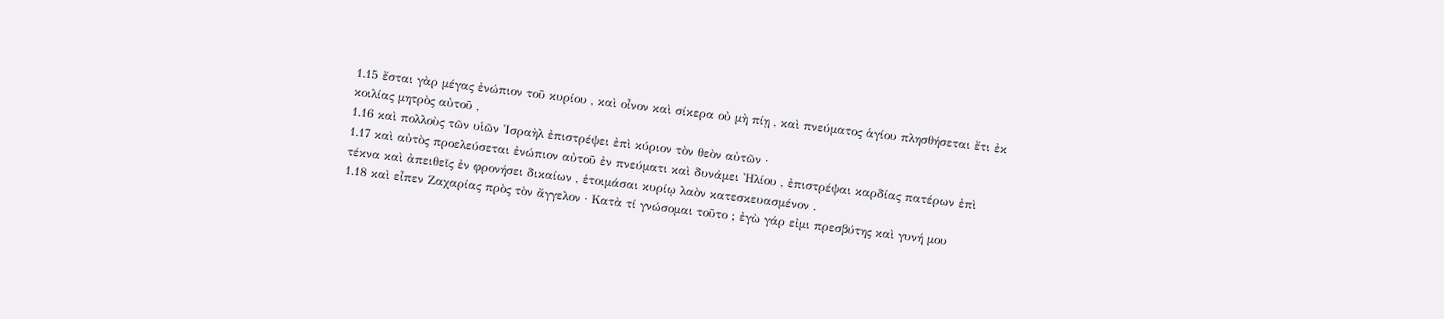1.15 ἔσται γὰρ μέγας ἐνώπιον τοῦ κυρίου , καὶ οἶνον καὶ σίκερα οὐ μὴ πίῃ , καὶ πνεύματος ἁγίου πλησθήσεται ἔτι ἐκ κοιλίας μητρὸς αὐτοῦ ,
1.16 καὶ πολλοὺς τῶν υἱῶν Ἰσραὴλ ἐπιστρέψει ἐπὶ κύριον τὸν θεὸν αὐτῶν ·
1.17 καὶ αὐτὸς προελεύσεται ἐνώπιον αὐτοῦ ἐν πνεύματι καὶ δυνάμει Ἠλίου , ἐπιστρέψαι καρδίας πατέρων ἐπὶ τέκνα καὶ ἀπειθεῖς ἐν φρονήσει δικαίων , ἑτοιμάσαι κυρίῳ λαὸν κατεσκευασμένον .
1.18 καὶ εἶπεν Ζαχαρίας πρὸς τὸν ἄγγελον · Κατὰ τί γνώσομαι τοῦτο ; ἐγὼ γάρ εἰμι πρεσβύτης καὶ γυνή μου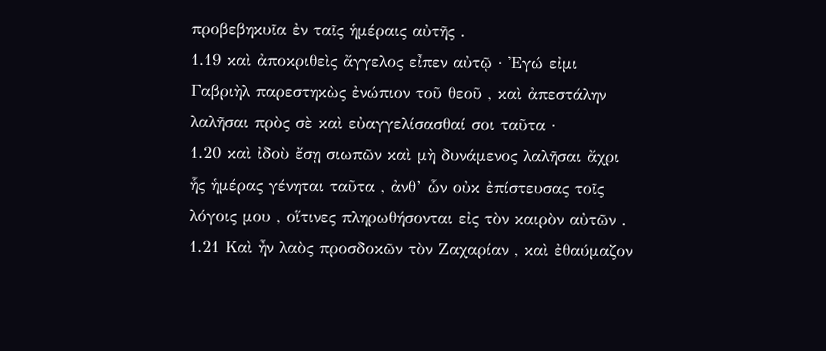προβεβηκυῖα ἐν ταῖς ἡμέραις αὐτῆς .
1.19 καὶ ἀποκριθεὶς ἄγγελος εἶπεν αὐτῷ · Ἐγώ εἰμι Γαβριὴλ παρεστηκὼς ἐνώπιον τοῦ θεοῦ , καὶ ἀπεστάλην λαλῆσαι πρὸς σὲ καὶ εὐαγγελίσασθαί σοι ταῦτα ·
1.20 καὶ ἰδοὺ ἔσῃ σιωπῶν καὶ μὴ δυνάμενος λαλῆσαι ἄχρι ἧς ἡμέρας γένηται ταῦτα , ἀνθ’ ὧν οὐκ ἐπίστευσας τοῖς λόγοις μου , οἵτινες πληρωθήσονται εἰς τὸν καιρὸν αὐτῶν .
1.21 Καὶ ἦν λαὸς προσδοκῶν τὸν Ζαχαρίαν , καὶ ἐθαύμαζον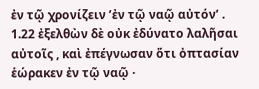ἐν τῷ χρονίζειν ʹἐν τῷ ναῷ αὐτόνʹ .
1.22 ἐξελθὼν δὲ οὐκ ἐδύνατο λαλῆσαι αὐτοῖς , καὶ ἐπέγνωσαν ὅτι ὀπτασίαν ἑώρακεν ἐν τῷ ναῷ ·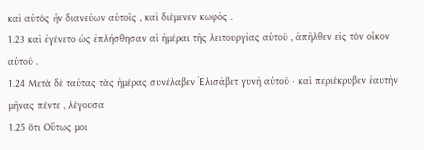καὶ αὐτὸς ἦν διανεύων αὐτοῖς , καὶ διέμενεν κωφός .
1.23 καὶ ἐγένετο ὡς ἐπλήσθησαν αἱ ἡμέραι τῆς λειτουργίας αὐτοῦ , ἀπῆλθεν εἰς τὸν οἶκον αὐτοῦ .
1.24 Μετὰ δὲ ταύτας τὰς ἡμέρας συνέλαβεν Ἐλισάβετ γυνὴ αὐτοῦ · καὶ περιέκρυβεν ἑαυτὴν μῆνας πέντε , λέγουσα
1.25 ὅτι Οὕτως μοι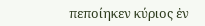πεποίηκεν κύριος ἐν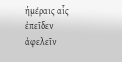ἡμέραις αἷς ἐπεῖδεν ἀφελεῖν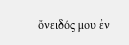ὄνειδός μου ἐν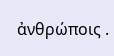ἀνθρώποις .